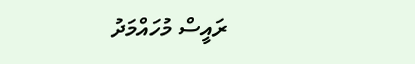ރައީސް މުހައްމަދު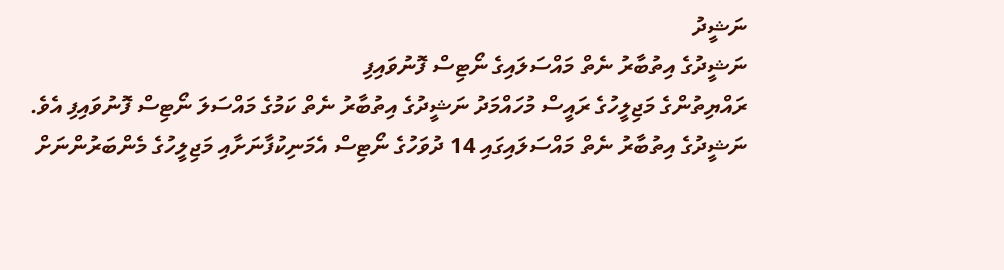ނަޝީދު
ނަޝީދުގެ އިތުބާރު ނެތް މައްސަލައިގެ ނޯޓިސް ފޮނުވައިފި
ރައްޔިތުންގެ މަޖިލީހުގެ ރައީސް މުހައްމަދު ނަޝީދުގެ އިތުބާރު ނެތް ކަމުގެ މައްސަލަ ނޯޓިސް ފޮނުވައިފި އެވެ.
ނަޝީދުގެ އިތުބާރު ނެތް މައްސަލައިގައި 14 ދުވަހުގެ ނޯޓިސް އެމަނިކުފާނަށާއި މަޖިލީހުގެ މެންބަރުންނަށް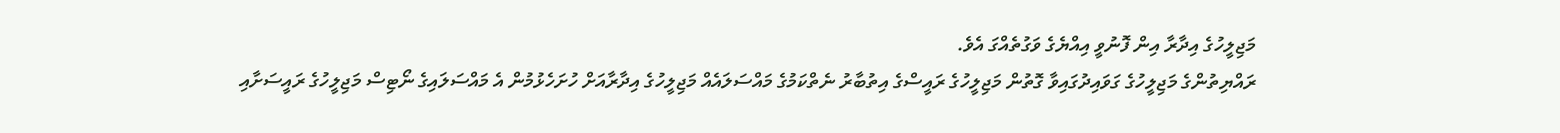މަޖިލީހުގެ އިދާރާ އިން ފޮނުވީ އިއްޔެގެ ވަގުތެއްގަ އެވެ.
ރައްޔިތުންގެ މަޖިލީހުގެ ގަވައިދުގައިވާ ގޮތުން މަޖިލީހުގެ ރައީސްގެ އިތުބާރު ނެތްކަމުގެ މައްސަލައެއް މަޖިލީހުގެ އިދާރާއަށް ހުށަހެޅުމުން އެ މައްސަލައިގެ ނޯޓިސް މަޖިލީހުގެ ރައީސަށާއި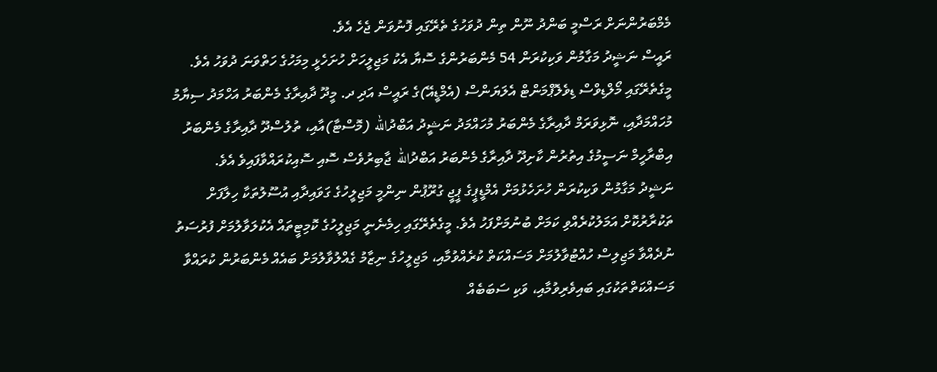މެމްބަރުންނަށް ރަސްމީ ބަންދު ނޫން ތިން ދުވަހުގެ ތެރޭގައި ފޮނުވަން ޖެހެ އެވެ.
ރައީސް ނަޝީދު މަގާމުން ވަކިކުރަން 54 މެންބަރުންގެ ސޮޔާ އެކު މަޖިލީހަށް ހުށަހެޅީ މިމަހުގެ ހަތްވަނަ ދުވަހު އެވެ. މީގެތެރޭގައި މޯލްޑިވްސް ޑިވެލޮޕްމަންޓް އެލަޔަންސް (އެމްޑީއޭ)ގެ ރައީސް އަދި ދ. މީދޫ ދާއިރާގެ މެންބަރު އަހްމަދު ސިޔާމު މުހައްމަދާއި، ނޮޅިވަރަމް ދާއިރާގެ މެންބަރު މުހައްމަދު ނަޝީދު އަބްދުالله (މޮސްޓާ)އާއި، ތުލުސްދޫ ދާއިރާގެ މެންބަރު އިބްރާހީމް ނަސީމުގެ އިތުރުން ކާށިދޫ ދާއިރާގެ މެންބަރު އަބްދުالله ޖާބިރުވެސް ސޮއި ސޮއިކުރައްވާފައިވެ އެވެ.
ނަޝީދު މަގާމުން ވަކިކުރަން ހުށަހެޅުމަށް އެމްޑީޕީގެ ޕީޖީ ގުރޫޕުން ނިންމީ މަޖިލީހުގެ ގަވައިދާއި އުސޫލުތަކާ ހިލާފަށް ތަކުރާރުކޮށް އަމަލުކުރެއްވި ކަމަށް ބުނުމަށްފަހު އެވެ. މީގެތެރޭގައި ހިމެނެނީ މަޖިލީހުގެ ކޮމިޓީތައް އެކުލަވާލުމަށް ފުރުސަތު ނުދެއްވާ މަޖިލިސް ހުއްޓުވާލުމަށް މަސައްކަތް ކުރެއްވުމާއި، މަޖިލީހުގެ ނިޒާމު ގެއްލުވާލުމަށް ބައެއް މެންބަރުން ކުރައްވާ މަސައްކަތްތަކުގައި ބައިވެރިވުމާއި، ވަކި ސަބަބެއް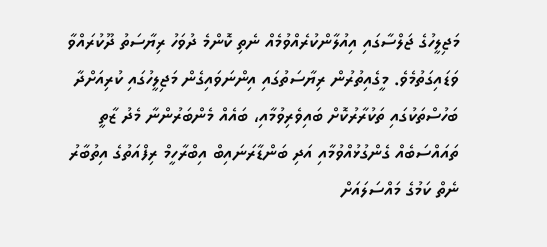މަޖިލީހުގެ ޖަލްސާގައި އިއުލާންކުރެއްވުމެއް ނެތި ކޮންމެ ދުވަހު ރިޔާސަތު ދޫކުރައްވާ ވަޑައިގަތުމެވެ. މީގެއިތުރުން ރިޔާސަތުގައި އިންނަވައިގެން މަޖިލީހުގައި ކުރިއަށްދާ ބަހުސްތަކުގައި ތަކުރާރުކޮށް ބައިވެރިވުމާއި، ބައެއް މެންބަރުންނާ މެދު ޒާތީ ތައައްސަބެއް ގެންގުޅުއްވުމާއި އަދި ބަންޑާރަނައިބް އިބްރާހީމް ރިފްއަތުގެ އިތުބާރު ނެތް ކަމުގެ މައްސަލައަށް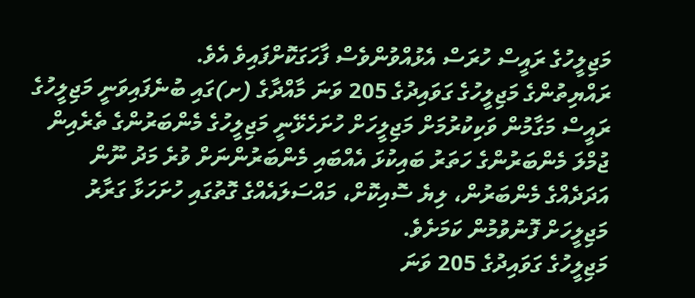މަޖިލީހުގެ ރައީސް ހުރަސް އެޅުއްވުންވެސް ފާހަގަކޮށްފައިވެ އެވެ.
ރައްޔިތުންގެ މަޖިލީހުގެ ގަވައިދުގެ 205 ވަނަ މާއްދާގެ (ށ)ގައި ބުނެފައިވަނީ މަޖިލީހުގެ ރައީސް މަގާމުން ވަކިކުރުމަށް މަޖިލީހަށް ހުށަހެޅޭނީ މަޖިލީހުގެ މެންބަރުންގެ ތެރެއިން ޖުމްލަ މެންބަރުންގެ ހަތަރު ބައިކުޅަ އެއްބައި މެންބަރުންނަށް ވުރެ މަދު ނޫން އަދަދެއްގެ މެންބަރުން، ލިޔެ ސޮއިކޮށް، މައްސަލައެއްގެ ގޮތުގައި ހުށަހަޅާ ގަރާރު މަޖިލީހަށް ފޮނުވުމުން ކަމަށެވެ.
މަޖިލީހުގެ ގަވައިދުގެ 205 ވަނަ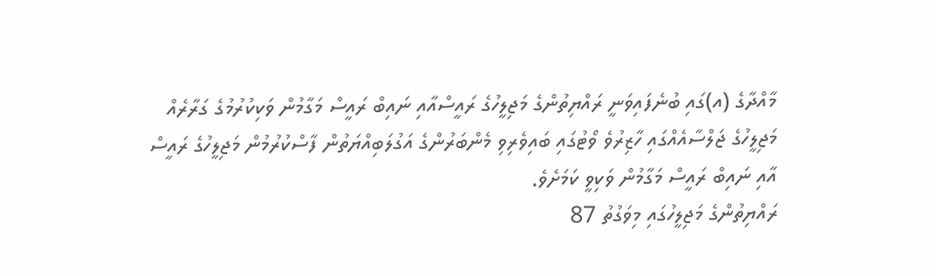މާއްދާގެ (އ)ގައި ބުނެފައިވަނީ ރައްޔިތުންގެ މަޖިލީހުގެ ރައީސްއާއި ނައިބް ރައީސް މަގާމުން ވަކިކުރުމުގެ ގަރާރެއް މަޖިލީހުގެ ޖަލްސާއެއްގައި ހާޒިރުވެ ވޯޓުގައި ބައިވެރިވި މެންބަރުންގެ އަގުލަބިއްޔަތުން ފާސްކުރުމުން މަޖިލީހުގެ ރައީސް އާއި ނައިބް ރައީސް މަގާމުން ވަކިވީ ކަމަށެވެ.
ރައްޔިތުންގެ މަޖިލީހުގައި މިވަގުތު 87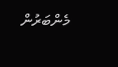މެންބަރުން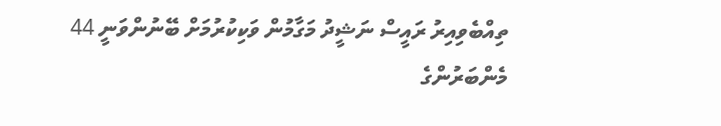ތިއްބެވިއިރު ރައީސް ނަޝީދު މަގާމުން ވަކިކުރުމަށް ބޭނުންވަނީ 44 މެންބަރުންގެ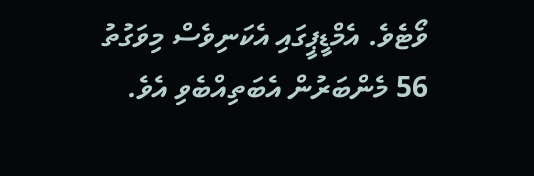ވޯޓެވެ. އެމްޑީޕީގައި އެކަނިވެސް މިވަގުތު 56 މެންބަރުން އެބަތިއްބެވި އެވެ.